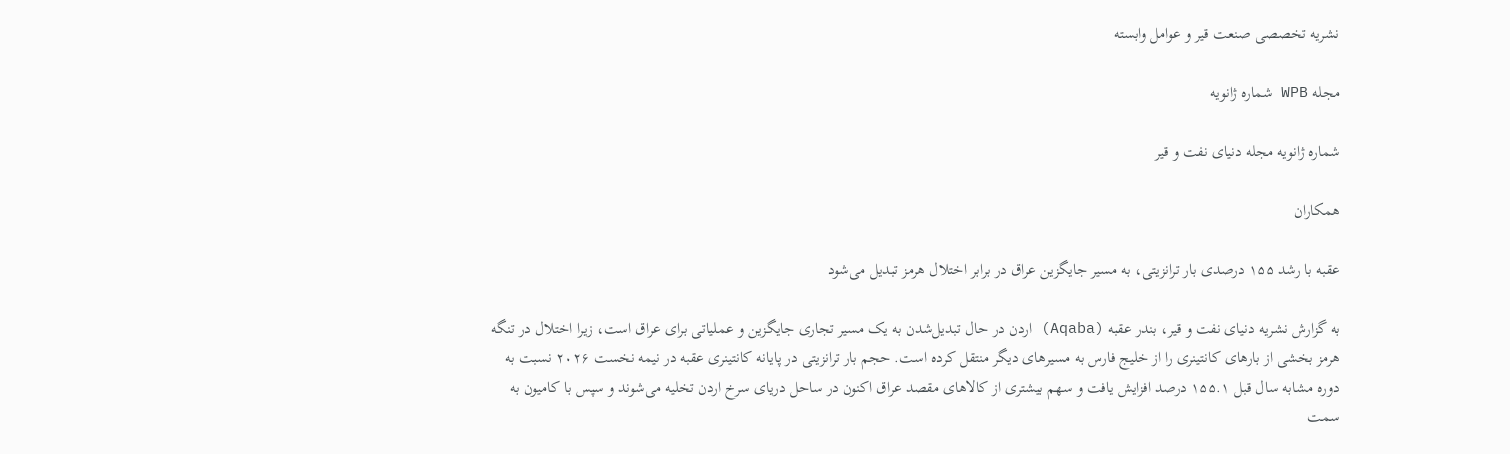نشریه تخصصی صنعت قیر و عوامل وابسته

مجله WPB شماره ژانویه

شماره ژانویه مجله دنیای نفت و قیر

همکاران

عقبه با رشد ۱۵۵ درصدی بار ترانزیتی، به مسیر جایگزین عراق در برابر اختلال هرمز تبدیل می‌شود

به گزارش نشریه دنیای نفت و قیر، بندر عقبه (Aqaba) اردن در حال تبدیل‌شدن به یک مسیر تجاری جایگزین و عملیاتی برای عراق است، زیرا اختلال در تنگه هرمز بخشی از بارهای کانتینری را از خلیج فارس به مسیرهای دیگر منتقل کرده است. حجم بار ترانزیتی در پایانه کانتینری عقبه در نیمه نخست ۲۰۲۶ نسبت به دوره مشابه سال قبل ۱۵۵.۱ درصد افزایش یافت و سهم بیشتری از کالاهای مقصد عراق اکنون در ساحل دریای سرخ اردن تخلیه می‌شوند و سپس با کامیون به سمت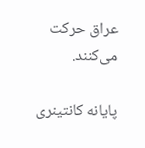عراق حرکت می‌کنند.

پایانه کانتینری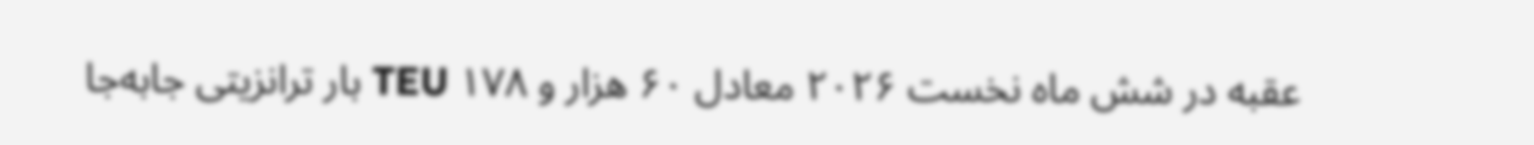عقبه در شش ماه نخست ۲۰۲۶ معادل ۶۰ هزار و ۱۷۸ TEU بار ترانزیتی جابه‌جا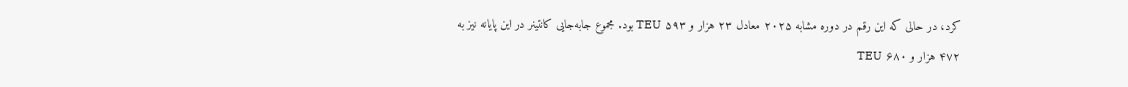کرد، در حالی که این رقم در دوره مشابه ۲۰۲۵ معادل ۲۳ هزار و ۵۹۳ TEU بود. مجموع جابه‌جایی کانتینر در این پایانه نیز به ۴۷۲ هزار و ۶۸۰ TEU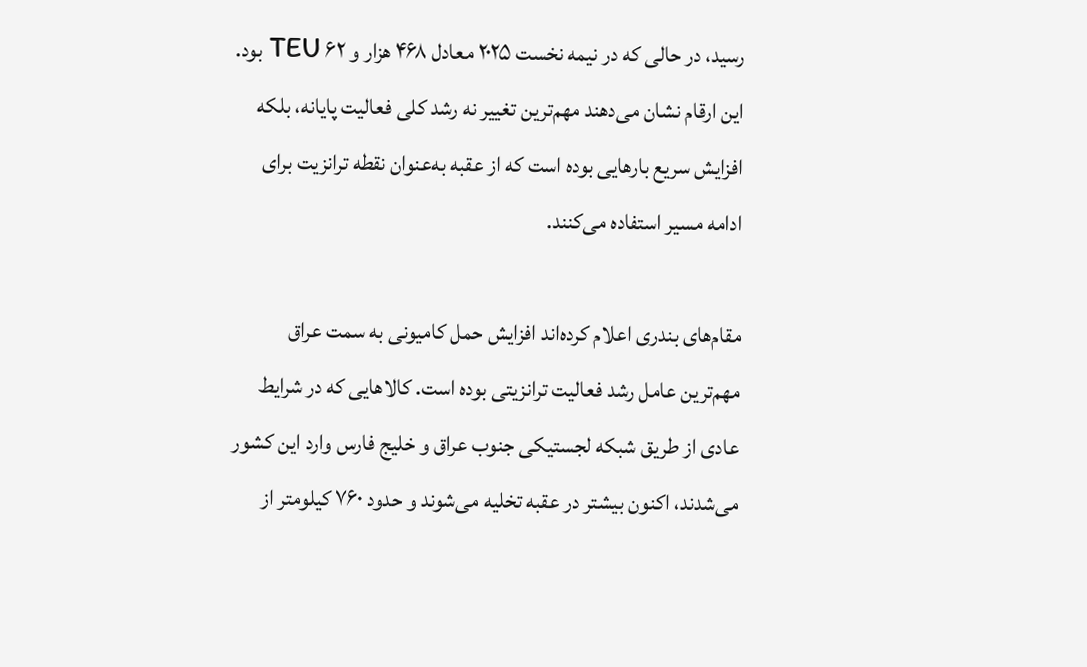رسید، در حالی که در نیمه نخست ۲۰۲۵ معادل ۴۶۸ هزار و ۶۲ TEU بود. این ارقام نشان می‌دهند مهم‌ترین تغییر نه رشد کلی فعالیت پایانه، بلکه افزایش سریع بارهایی بوده است که از عقبه به‌عنوان نقطه ترانزیت برای ادامه مسیر استفاده می‌کنند.

مقام‌های بندری اعلام کرده‌اند افزایش حمل کامیونی به سمت عراق مهم‌ترین عامل رشد فعالیت ترانزیتی بوده است. کالاهایی که در شرایط عادی از طریق شبکه لجستیکی جنوب عراق و خلیج فارس وارد این کشور می‌شدند، اکنون بیشتر در عقبه تخلیه می‌شوند و حدود ۷۶۰ کیلومتر از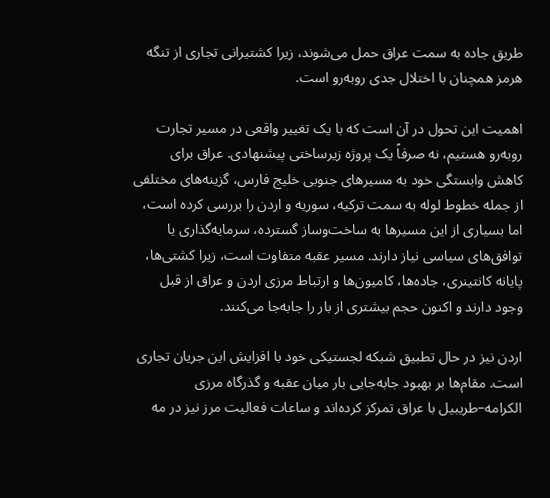طریق جاده به سمت عراق حمل می‌شوند، زیرا کشتیرانی تجاری از تنگه هرمز همچنان با اختلال جدی روبه‌رو است.

اهمیت این تحول در آن است که با یک تغییر واقعی در مسیر تجارت روبه‌رو هستیم، نه صرفاً یک پروژه زیرساختی پیشنهادی. عراق برای کاهش وابستگی خود به مسیرهای جنوبی خلیج فارس، گزینه‌های مختلفی از جمله خطوط لوله به سمت ترکیه، سوریه و اردن را بررسی کرده است، اما بسیاری از این مسیرها به ساخت‌وساز گسترده، سرمایه‌گذاری یا توافق‌های سیاسی نیاز دارند. مسیر عقبه متفاوت است، زیرا کشتی‌ها، پایانه کانتینری، جاده‌ها، کامیون‌ها و ارتباط مرزی اردن و عراق از قبل وجود دارند و اکنون حجم بیشتری از بار را جابه‌جا می‌کنند.

اردن نیز در حال تطبیق شبکه لجستیکی خود با افزایش این جریان تجاری است. مقام‌ها بر بهبود جابه‌جایی بار میان عقبه و گذرگاه مرزی الکرامه–طریبیل با عراق تمرکز کرده‌اند و ساعات فعالیت مرز نیز در مه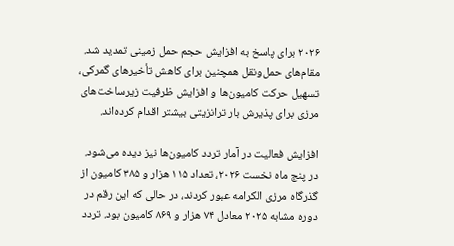۲۰۲۶ برای پاسخ به افزایش حجم حمل زمینی تمدید شد. مقام‌های حمل‌ونقل همچنین برای کاهش تأخیرهای گمرکی، تسهیل حرکت کامیون‌ها و افزایش ظرفیت زیرساخت‌های مرزی برای پذیرش بار ترانزیتی بیشتر اقدام کرده‌اند.

افزایش فعالیت در آمار تردد کامیون‌ها نیز دیده می‌شود. در پنج ماه نخست ۲۰۲۶، تعداد ۱۱۵ هزار و ۳۸۵ کامیون از گذرگاه مرزی الکرامه عبور کردند، در حالی که این رقم در دوره مشابه ۲۰۲۵ معادل ۷۴ هزار و ۸۶۹ کامیون بود. تردد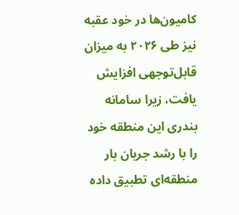کامیون‌ها در خود عقبه نیز طی ۲۰۲۶ به میزان قابل‌توجهی افزایش یافت، زیرا سامانه بندری این منطقه خود را با رشد جریان بار منطقه‌ای تطبیق داده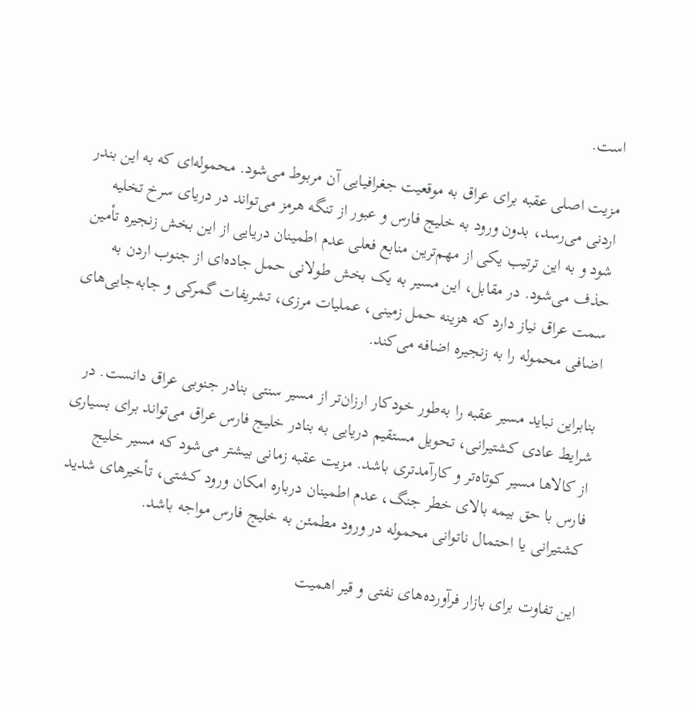است.

مزیت اصلی عقبه برای عراق به موقعیت جغرافیایی آن مربوط می‌شود. محموله‌ای که به این بندر اردنی می‌رسد، بدون ورود به خلیج فارس و عبور از تنگه هرمز می‌تواند در دریای سرخ تخلیه شود و به این ترتیب یکی از مهم‌ترین منابع فعلی عدم اطمینان دریایی از این بخش زنجیره تأمین حذف می‌شود. در مقابل، این مسیر به یک بخش طولانی حمل جاده‌ای از جنوب اردن به سمت عراق نیاز دارد که هزینه حمل زمینی، عملیات مرزی، تشریفات گمرکی و جابه‌جایی‌های اضافی محموله را به زنجیره اضافه می‌کند.

بنابراین نباید مسیر عقبه را به‌طور خودکار ارزان‌تر از مسیر سنتی بنادر جنوبی عراق دانست. در شرایط عادی کشتیرانی، تحویل مستقیم دریایی به بنادر خلیج فارس عراق می‌تواند برای بسیاری از کالاها مسیر کوتاه‌تر و کارآمدتری باشد. مزیت عقبه زمانی بیشتر می‌شود که مسیر خلیج فارس با حق بیمه بالای خطر جنگ، عدم اطمینان درباره امکان ورود کشتی، تأخیرهای شدید کشتیرانی یا احتمال ناتوانی محموله در ورود مطمئن به خلیج فارس مواجه باشد.

این تفاوت برای بازار فرآورده‌های نفتی و قیر اهمیت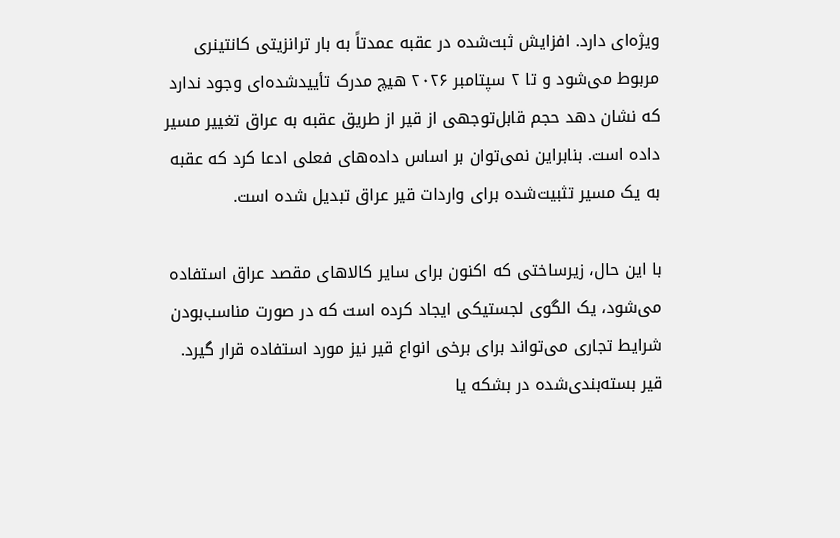ویژه‌ای دارد. افزایش ثبت‌شده در عقبه عمدتاً به بار ترانزیتی کانتینری مربوط می‌شود و تا ۲ سپتامبر ۲۰۲۶ هیچ مدرک تأییدشده‌ای وجود ندارد که نشان دهد حجم قابل‌توجهی از قیر از طریق عقبه به عراق تغییر مسیر داده است. بنابراین نمی‌توان بر اساس داده‌های فعلی ادعا کرد که عقبه به یک مسیر تثبیت‌شده برای واردات قیر عراق تبدیل شده است.

با این حال، زیرساختی که اکنون برای سایر کالاهای مقصد عراق استفاده می‌شود، یک الگوی لجستیکی ایجاد کرده است که در صورت مناسب‌بودن شرایط تجاری می‌تواند برای برخی انواع قیر نیز مورد استفاده قرار گیرد. قیر بسته‌بندی‌شده در بشکه یا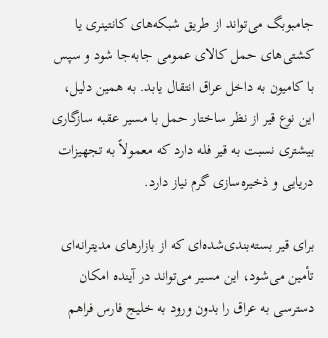جامبوبگ می‌تواند از طریق شبکه‌های کانتینری یا کشتی‌های حمل کالای عمومی جابه‌جا شود و سپس با کامیون به داخل عراق انتقال یابد. به همین دلیل، این نوع قیر از نظر ساختار حمل با مسیر عقبه سازگاری بیشتری نسبت به قیر فله دارد که معمولاً به تجهیزات دریایی و ذخیره‌سازی گرم نیاز دارد.

برای قیر بسته‌بندی‌شده‌ای که از بازارهای مدیترانه‌ای تأمین می‌شود، این مسیر می‌تواند در آینده امکان دسترسی به عراق را بدون ورود به خلیج فارس فراهم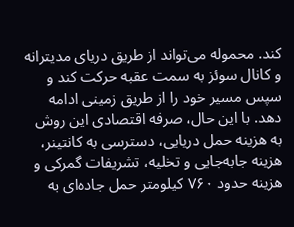کند. محموله می‌تواند از طریق دریای مدیترانه و کانال سوئز به سمت عقبه حرکت کند و سپس مسیر خود را از طریق زمینی ادامه دهد. با این حال، صرفه اقتصادی این روش به هزینه حمل دریایی، دسترسی به کانتینر، هزینه جابه‌جایی و تخلیه، تشریفات گمرکی و هزینه حدود ۷۶۰ کیلومتر حمل جاده‌ای به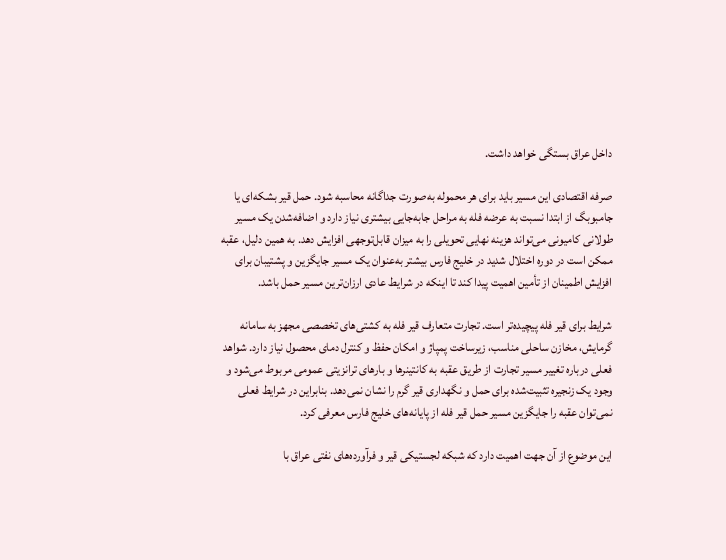داخل عراق بستگی خواهد داشت.

صرفه اقتصادی این مسیر باید برای هر محموله به‌صورت جداگانه محاسبه شود. حمل قیر بشکه‌ای یا جامبوبگ از ابتدا نسبت به عرضه فله به مراحل جابه‌جایی بیشتری نیاز دارد و اضافه‌شدن یک مسیر طولانی کامیونی می‌تواند هزینه نهایی تحویلی را به میزان قابل‌توجهی افزایش دهد. به همین دلیل، عقبه ممکن است در دوره اختلال شدید در خلیج فارس بیشتر به‌عنوان یک مسیر جایگزین و پشتیبان برای افزایش اطمینان از تأمین اهمیت پیدا کند تا اینکه در شرایط عادی ارزان‌ترین مسیر حمل باشد.

شرایط برای قیر فله پیچیده‌تر است. تجارت متعارف قیر فله به کشتی‌های تخصصی مجهز به سامانه گرمایش، مخازن ساحلی مناسب، زیرساخت پمپاژ و امکان حفظ و کنترل دمای محصول نیاز دارد. شواهد فعلی درباره تغییر مسیر تجارت از طریق عقبه به کانتینرها و بارهای ترانزیتی عمومی مربوط می‌شود و وجود یک زنجیره تثبیت‌شده برای حمل و نگهداری قیر گرم را نشان نمی‌دهد. بنابراین در شرایط فعلی نمی‌توان عقبه را جایگزین مسیر حمل قیر فله از پایانه‌های خلیج فارس معرفی کرد.

این موضوع از آن جهت اهمیت دارد که شبکه لجستیکی قیر و فرآورده‌های نفتی عراق با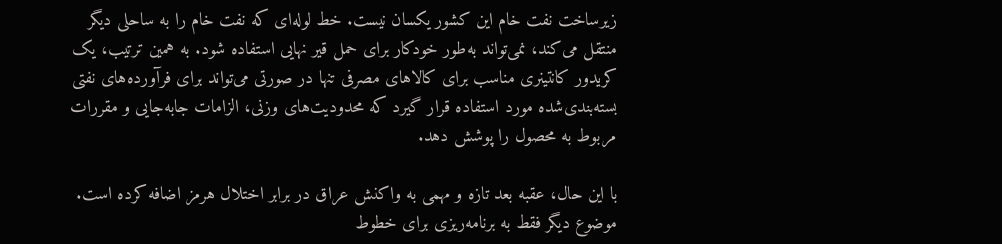زیرساخت نفت خام این کشور یکسان نیست. خط لوله‌ای که نفت خام را به ساحلی دیگر منتقل می‌کند، نمی‌تواند به‌طور خودکار برای حمل قیر نهایی استفاده شود. به همین ترتیب، یک کریدور کانتینری مناسب برای کالاهای مصرفی تنها در صورتی می‌تواند برای فرآورده‌های نفتی بسته‌بندی‌شده مورد استفاده قرار گیرد که محدودیت‌های وزنی، الزامات جابه‌جایی و مقررات مربوط به محصول را پوشش دهد.

با این حال، عقبه بعد تازه و مهمی به واکنش عراق در برابر اختلال هرمز اضافه کرده است. موضوع دیگر فقط به برنامه‌ریزی برای خطوط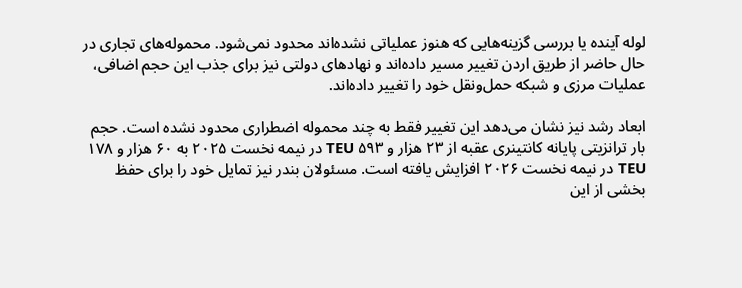لوله آینده یا بررسی گزینه‌هایی که هنوز عملیاتی نشده‌اند محدود نمی‌شود. محموله‌های تجاری در حال حاضر از طریق اردن تغییر مسیر داده‌اند و نهادهای دولتی نیز برای جذب این حجم اضافی، عملیات مرزی و شبکه حمل‌ونقل خود را تغییر داده‌اند.

ابعاد رشد نیز نشان می‌دهد این تغییر فقط به چند محموله اضطراری محدود نشده است. حجم بار ترانزیتی پایانه کانتینری عقبه از ۲۳ هزار و ۵۹۳ TEU در نیمه نخست ۲۰۲۵ به ۶۰ هزار و ۱۷۸ TEU در نیمه نخست ۲۰۲۶ افزایش یافته است. مسئولان بندر نیز تمایل خود را برای حفظ بخشی از این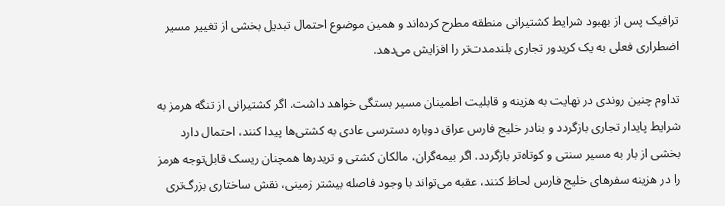ترافیک پس از بهبود شرایط کشتیرانی منطقه مطرح کرده‌اند و همین موضوع احتمال تبدیل بخشی از تغییر مسیر اضطراری فعلی به یک کریدور تجاری بلندمدت‌تر را افزایش می‌دهد.

تداوم چنین روندی در نهایت به هزینه و قابلیت اطمینان مسیر بستگی خواهد داشت. اگر کشتیرانی از تنگه هرمز به شرایط پایدار تجاری بازگردد و بنادر خلیج فارس عراق دوباره دسترسی عادی به کشتی‌ها پیدا کنند، احتمال دارد بخشی از بار به مسیر سنتی و کوتاه‌تر بازگردد. اگر بیمه‌گران، مالکان کشتی و تریدرها همچنان ریسک قابل‌توجه هرمز را در هزینه سفرهای خلیج فارس لحاظ کنند، عقبه می‌تواند با وجود فاصله بیشتر زمینی، نقش ساختاری بزرگ‌تری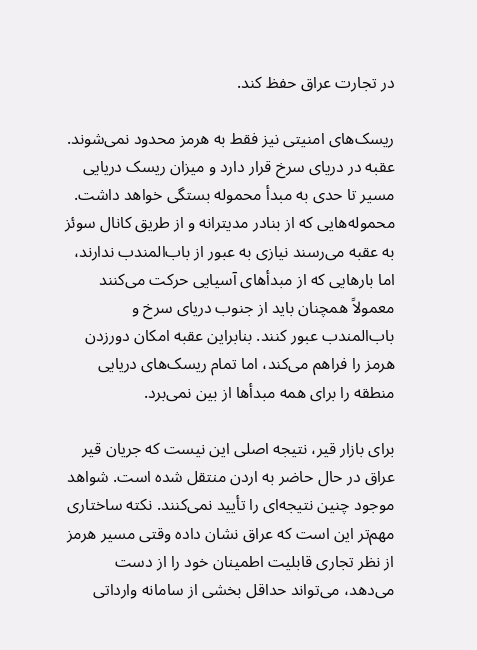در تجارت عراق حفظ کند.

ریسک‌های امنیتی نیز فقط به هرمز محدود نمی‌شوند. عقبه در دریای سرخ قرار دارد و میزان ریسک دریایی مسیر تا حدی به مبدأ محموله بستگی خواهد داشت. محموله‌هایی که از بنادر مدیترانه و از طریق کانال سوئز به عقبه می‌رسند نیازی به عبور از باب‌المندب ندارند، اما بارهایی که از مبدأهای آسیایی حرکت می‌کنند معمولاً همچنان باید از جنوب دریای سرخ و باب‌المندب عبور کنند. بنابراین عقبه امکان دورزدن هرمز را فراهم می‌کند، اما تمام ریسک‌های دریایی منطقه را برای همه مبدأها از بین نمی‌برد.

برای بازار قیر، نتیجه اصلی این نیست که جریان قیر عراق در حال حاضر به اردن منتقل شده است. شواهد موجود چنین نتیجه‌ای را تأیید نمی‌کنند. نکته ساختاری مهم‌تر این است که عراق نشان داده وقتی مسیر هرمز از نظر تجاری قابلیت اطمینان خود را از دست می‌دهد، می‌تواند حداقل بخشی از سامانه وارداتی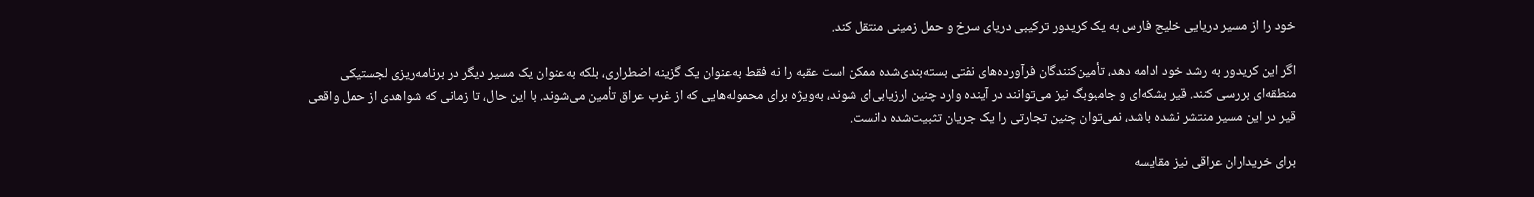خود را از مسیر دریایی خلیج فارس به یک کریدور ترکیبی دریای سرخ و حمل زمینی منتقل کند.

اگر این کریدور به رشد خود ادامه دهد، تأمین‌کنندگان فرآورده‌های نفتی بسته‌بندی‌شده ممکن است عقبه را نه فقط به‌عنوان یک گزینه اضطراری، بلکه به‌عنوان یک مسیر دیگر در برنامه‌ریزی لجستیکی منطقه‌ای بررسی کنند. قیر بشکه‌ای و جامبوبگ نیز می‌توانند در آینده وارد چنین ارزیابی‌ای شوند، به‌ویژه برای محموله‌هایی که از غرب عراق تأمین می‌شوند. با این حال، تا زمانی که شواهدی از حمل واقعی قیر در این مسیر منتشر نشده باشد، نمی‌توان چنین تجارتی را یک جریان تثبیت‌شده دانست.

برای خریداران عراقی نیز مقایسه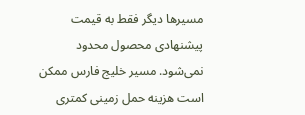مسیرها دیگر فقط به قیمت پیشنهادی محصول محدود نمی‌شود. مسیر خلیج فارس ممکن است هزینه حمل زمینی کمتری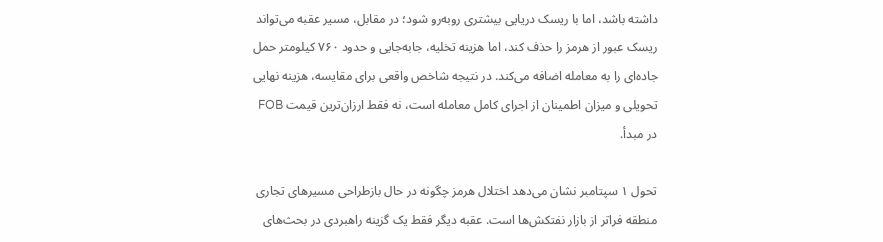داشته باشد، اما با ریسک دریایی بیشتری روبه‌رو شود؛ در مقابل، مسیر عقبه می‌تواند ریسک عبور از هرمز را حذف کند، اما هزینه تخلیه، جابه‌جایی و حدود ۷۶۰ کیلومتر حمل جاده‌ای را به معامله اضافه می‌کند. در نتیجه شاخص واقعی برای مقایسه، هزینه نهایی تحویلی و میزان اطمینان از اجرای کامل معامله است، نه فقط ارزان‌ترین قیمت FOB در مبدأ.

تحول ۱ سپتامبر نشان می‌دهد اختلال هرمز چگونه در حال بازطراحی مسیرهای تجاری منطقه فراتر از بازار نفتکش‌ها است. عقبه دیگر فقط یک گزینه راهبردی در بحث‌های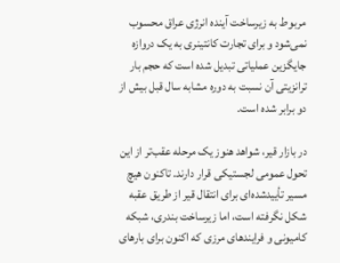مربوط به زیرساخت آینده انرژی عراق محسوب نمی‌شود و برای تجارت کانتینری به یک دروازه جایگزین عملیاتی تبدیل شده است که حجم بار ترانزیتی آن نسبت به دوره مشابه سال قبل بیش از دو برابر شده است.

در بازار قیر، شواهد هنوز یک مرحله عقب‌تر از این تحول عمومی لجستیکی قرار دارند. تاکنون هیچ مسیر تأییدشده‌ای برای انتقال قیر از طریق عقبه شکل نگرفته است، اما زیرساخت بندری، شبکه کامیونی و فرایندهای مرزی که اکنون برای بارهای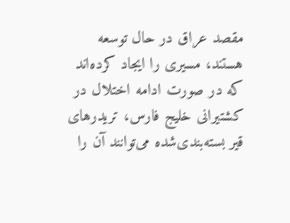مقصد عراق در حال توسعه هستند، مسیری را ایجاد کرده‌اند که در صورت ادامه اختلال در کشتیرانی خلیج فارس، تریدرهای قیر بسته‌بندی‌شده می‌توانند آن را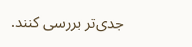جدی‌تر بررسی کنند.